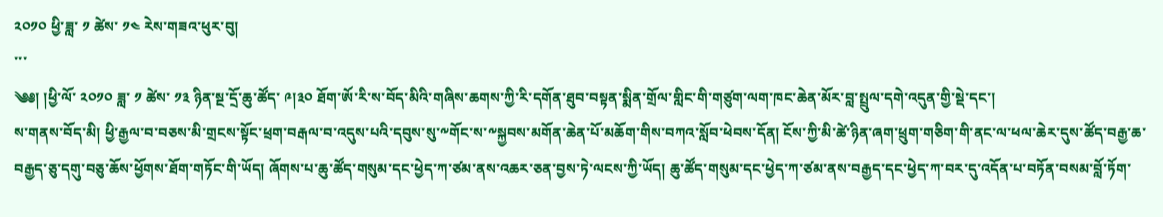༢༠༡༠ ཕྱི་ཟླ་ ༡ ཚེས་ ༡༤ རེས་གཟའ་ཕུར་བུ།
་་་
༄༅། །ཕྱི་ལོ་ ༢༠༡༠ ཟླ་ ༡ ཚེས་ ༡༣ ཉིན་སྔ་དྲོ་ཆུ་ཚོད་ ༩།༣༠ ཐོག་ཨོ་རི་ས་བོད་མིའི་གཞིས་ཆགས་ཀྱི་རི་དགོན་ཐུབ་བསྟན་སྨིན་གྲོལ་གླིང་གི་གཙུག་ལག་ཁང་ཆེན་མོར་བླ་སྤྲུལ་དགེ་འདུན་གྱི་སྡེ་དང་།
ས་གནས་བོད་མི། ཕྱི་རྒྱལ་བ་བཅས་མི་གྲངས་སྟོང་ཕྲག་བརྒལ་བ་འདུས་པའི་དབུས་སུ་༸གོང་ས་༸སྐྱབས་མགོན་ཆེན་པོ་མཆོག་གིས་བཀའ་སློབ་ཕེབས་དོན། ངོས་ཀྱི་མི་ཚེ་ཉིན་ཞག་ཕྲུག་གཅིག་གི་ནང་ལ་ཕལ་ཆེར་དུས་ཚོད་བརྒྱ་ཆ་བརྒྱད་ཅུ་དགུ་བཅུ་ཆོས་ཕྱོགས་ཐོག་གཏོང་གི་ཡོད། ཞོགས་པ་ཆུ་ཚོད་གསུམ་དང་ཕྱེད་ཀ་ཙམ་ནས་འཆར་ཅན་བྱས་ཏེ་ལངས་ཀྱི་ཡོད། ཆུ་ཚོད་གསུམ་དང་ཕྱེད་ཀ་ཙམ་ནས་བརྒྱད་དང་ཕྱེད་ཀ་བར་དུ་འདོན་པ་བཏོན་བསམ་བློ་ཏོག་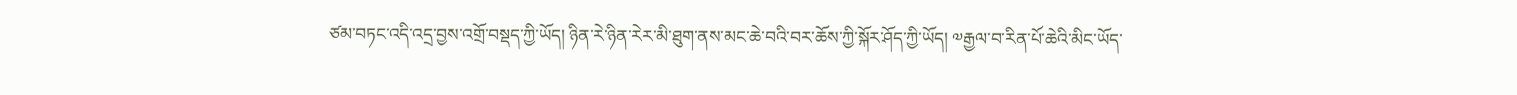ཙམ་བཏང་འདི་འདྲ་བྱས་འགྲོ་བསྡད་ཀྱི་ཡོད། ཉིན་རེ་ཉིན་རེར་མི་ཐུག་ནས་མང་ཆེ་བའི་བར་ཆོས་ཀྱི་སྐོར་ཤོད་ཀྱི་ཡོད། ༧རྒྱལ་བ་རིན་པོ་ཆེའི་མིང་ཡོད་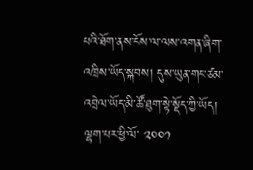པའི་ཐོག་ནས་ངོས་ལ་ལས་འགན་ཞིག་འཁྲིས་ཡོད་སྐབས། དུས་ཡུན་གང་ཙམ་འབྲེལ་ཡོད་མི་ཚོ་ཐུག་སྟེ་སྡོད་ཀྱི་ཡོད། ལྷག་པར་ཕྱི་ལོ་ ༢༠༠༡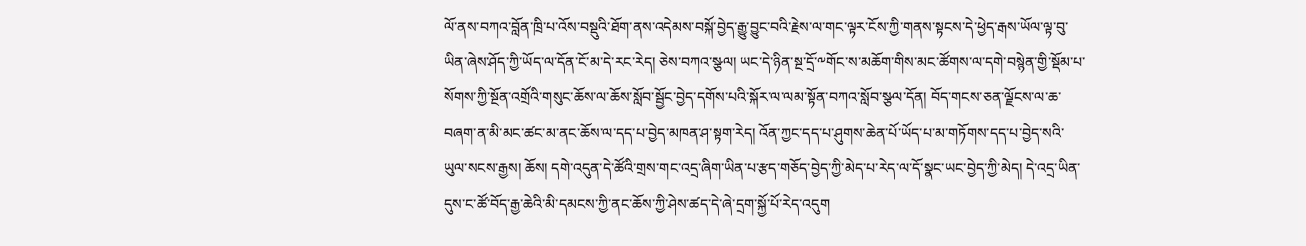ལོ་ནས་བཀའ་བློན་ཁྲི་པ་འོས་བསྡུའི་ཐོག་ནས་འདེམས་བསྐོ་བྱེད་རྒྱུ་བྱུང་བའི་རྗེས་ལ་གང་ལྟར་ངོས་ཀྱི་གནས་སྟངས་དེ་ཕྱེད་རྒས་ཡོལ་ལྟ་བུ་ཡིན་ཞེས་ཤོད་ཀྱི་ཡོད་ལ་དོན་ངོ་མ་དེ་རང་རེད། ཅེས་བཀའ་སྩལ། ཡང་དེ་ཉིན་སྔ་དྲོ་༸གོང་ས་མཆོག་གིས་མང་ཚོགས་ལ་དགེ་བསྙེན་གྱི་སྡོམ་པ་སོགས་ཀྱི་སྔོན་འགྲོའི་གསུང་ཆོས་ལ་ཆོས་སློབ་སྦྱོང་བྱེད་དགོས་པའི་སྐོར་ལ་ལམ་སྟོན་བཀའ་སློབ་སྩལ་དོན། བོད་གངས་ཅན་ལྗོངས་ལ་ཆ་བཞག་ན་མི་མང་ཚང་མ་ནང་ཆོས་ལ་དད་པ་བྱེད་མཁན་ཤ་སྟག་རེད། འོན་ཀྱང་དད་པ་ཤུགས་ཆེན་པོ་ཡོད་པ་མ་གཏོགས་དད་པ་བྱེད་སའི་ཡུལ་སངས་རྒྱས། ཆོས། དགེ་འདུན་དེ་ཚོའི་གྲས་གང་འདྲ་ཞིག་ཡིན་པ་རྩད་གཅོད་བྱེད་ཀྱི་མེད་པ་རེད་ལ་དོ་སྣང་ཡང་བྱེད་ཀྱི་མེད། དེ་འདྲ་ཡིན་དུས་ང་ཚོ་བོད་རྒྱ་ཆེའི་མི་དམངས་ཀྱི་ནང་ཆོས་ཀྱི་ཤེས་ཚད་དེ་ཞེ་དྲག་སྐྱོ་པོ་རེད་འདུག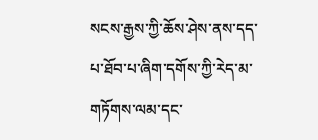སངས་རྒྱས་ཀྱི་ཆོས་ཤེས་ནས་དད་པ་ཐོབ་པ་ཞིག་དགོས་ཀྱི་རེད་མ་གཏོགས་ལམ་དང་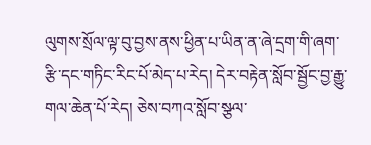ལུགས་སྲོལ་ལྟ་བུ་བྱས་ནས་ཕྱིན་པ་ཡིན་ན་ཞེ་དྲག་གི་ཞག་རྩི་དང་གཏིང་རིང་པོ་མེད་པ་རེད། དེར་བརྟེན་སློབ་སྦྱོང་བྱ་རྒྱུ་གལ་ཆེན་པོ་རེད། ཅེས་བཀའ་སློབ་སྩལ་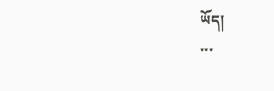ཡོད།
་་་